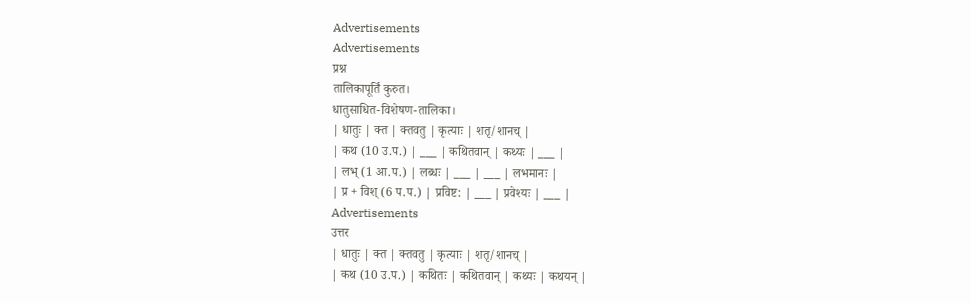Advertisements
Advertisements
प्रश्न
तालिकापूर्तिं कुरुत।
धातुसाधित-विशेषण-तालिका।
| धातुः | क्त | क्तवतु | कृत्याः | शतृ/शानच् |
| कथ (10 उ.प.) | ___ | कथितवान् | कथ्यः | ___ |
| लभ् (1 आ.प.) | लब्धः | ___ | ___ | लभमानः |
| प्र + विश् (6 प.प.) | प्रविष्ट: | ___ | प्रवेश्यः | ___ |
Advertisements
उत्तर
| धातुः | क्त | क्तवतु | कृत्याः | शतृ/शानच् |
| कथ (10 उ.प.) | कथितः | कथितवान् | कथ्यः | कथयन् |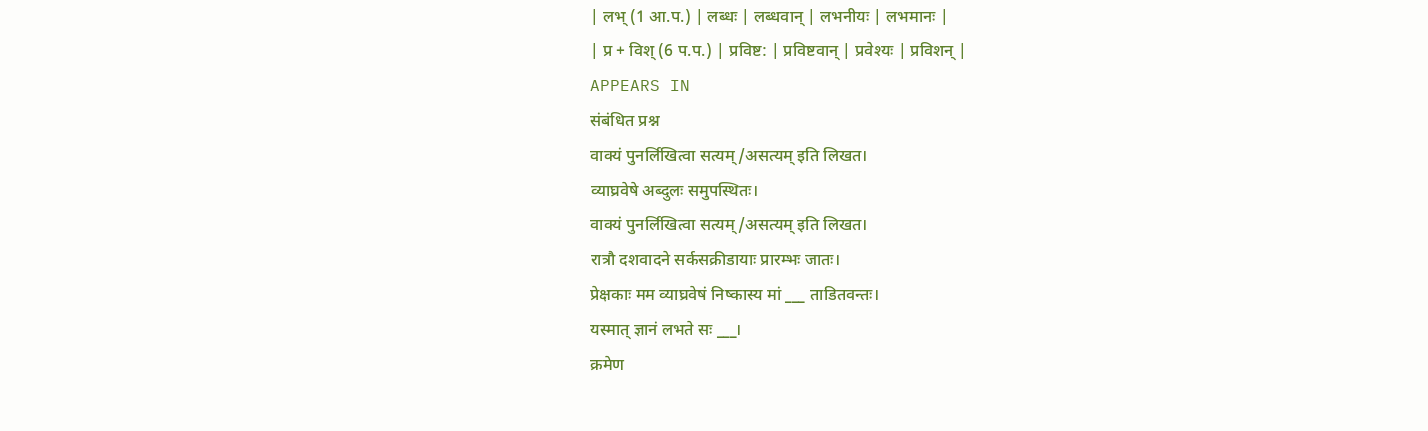| लभ् (1 आ.प.) | लब्धः | लब्धवान् | लभनीयः | लभमानः |
| प्र + विश् (6 प.प.) | प्रविष्ट: | प्रविष्टवान् | प्रवेश्यः | प्रविशन् |
APPEARS IN
संबंधित प्रश्न
वाक्यं पुनर्लिखित्वा सत्यम्/असत्यम् इति लिखत।
व्याघ्रवेषे अब्दुलः समुपस्थितः।
वाक्यं पुनर्लिखित्वा सत्यम्/असत्यम् इति लिखत।
रात्रौ दशवादने सर्कसक्रीडायाः प्रारम्भः जातः।
प्रेक्षकाः मम व्याघ्रवेषं निष्कास्य मां ___ ताडितवन्तः।
यस्मात् ज्ञानं लभते सः ___।
क्रमेण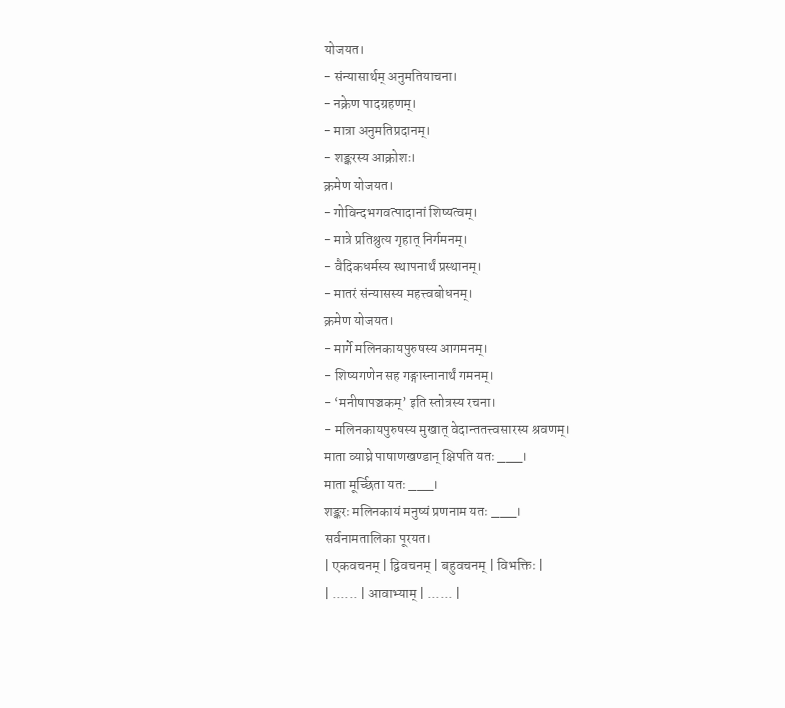योजयत।
- संन्यासार्थम् अनुमतियाचना।
- नक्रेण पादग्रहणम्।
- मात्रा अनुमतिप्रदानम्।
- शङ्करस्य आक्रोशः।
क्रमेण योजयत।
- गोविन्दभगवत्पादानां शिष्यत्वम्।
- मात्रे प्रतिश्रुत्य गृहात् निर्गमनम्।
- वैदिकधर्मस्य स्थापनार्थं प्रस्थानम्।
- मातरं संन्यासस्य महत्त्वबोधनम्।
क्रमेण योजयत।
- मार्गे मलिनकायपुरुषस्य आगमनम्।
- शिष्यगणेन सह गङ्गास्नानार्थं गमनम्।
- ‘मनीषापञ्चकम्’ इति स्तोत्रस्य रचना।
- मलिनकायपुरुषस्य मुखात् वेदान्ततत्त्वसारस्य श्रवणम्।
माता व्याघ्रे पाषाणखण्डान् क्षिपति यतः ___।
माता मूर्च्छिता यतः ___।
शङ्करः मलिनकायं मनुष्यं प्रणनाम यतः ___।
सर्वनामतालिका पूरयत।
| एकवचनम् | द्विवचनम् | बहुवचनम् | विभक्तिः |
| ...... | आवाभ्याम् | ...... |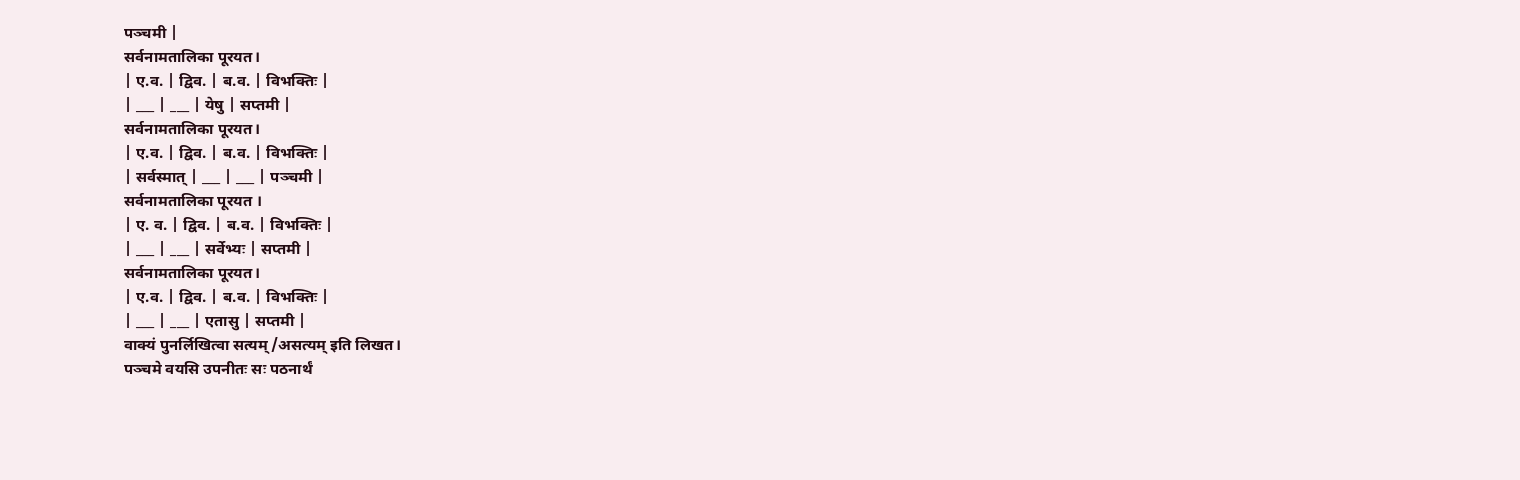पञ्चमी |
सर्वनामतालिका पूरयत।
| ए.व. | द्विव. | ब.व. | विभक्तिः |
| ___ | ___ | येषु | सप्तमी |
सर्वनामतालिका पूरयत।
| ए.व. | द्विव. | ब.व. | विभक्तिः |
| सर्वस्मात् | ___ | ___ | पञ्चमी |
सर्वनामतालिका पूरयत ।
| ए. व. | द्विव. | ब.व. | विभक्तिः |
| ___ | ___ | सर्वेभ्यः | सप्तमी |
सर्वनामतालिका पूरयत।
| ए.व. | द्विव. | ब.व. | विभक्तिः |
| ___ | ___ | एतासु | सप्तमी |
वाक्यं पुनर्लिखित्वा सत्यम्/असत्यम् इति लिखत।
पञ्चमे वयसि उपनीतः सः पठनार्थं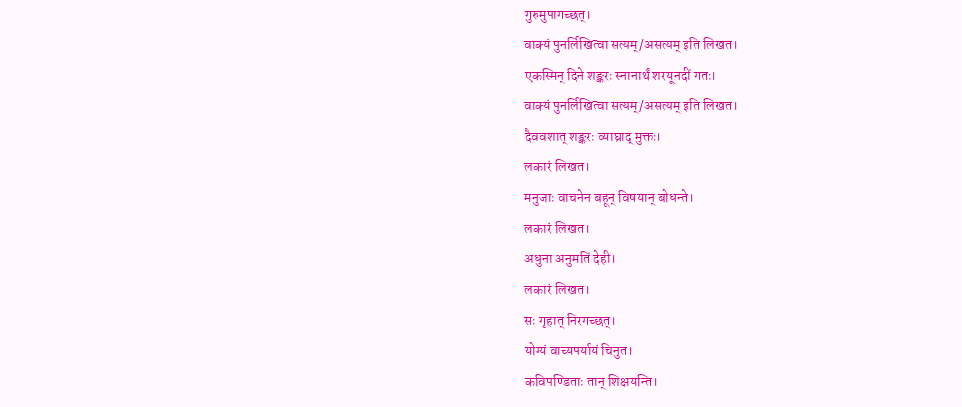गुरुमुपागच्छत्।
वाक्यं पुनर्लिखित्वा सत्यम्/असत्यम् इति लिखत।
एकस्मिन् दिने शङ्करः स्नानार्थं शरयूनदीं गतः।
वाक्यं पुनर्लिखित्वा सत्यम्/असत्यम् इति लिखत।
दैववशात् शङ्करः व्याघ्राद् मुक्तः।
लकारं लिखत।
मनुजाः वाचनेन बहून् विषयान् बोधन्ते।
लकारं लिखत।
अधुना अनुमतिं देही।
लकारं लिखत।
सः गृहात् निरगच्छत्।
योग्यं वाच्यपर्यायं चिनुत।
कविपण्डिताः तान् शिक्षयन्ति।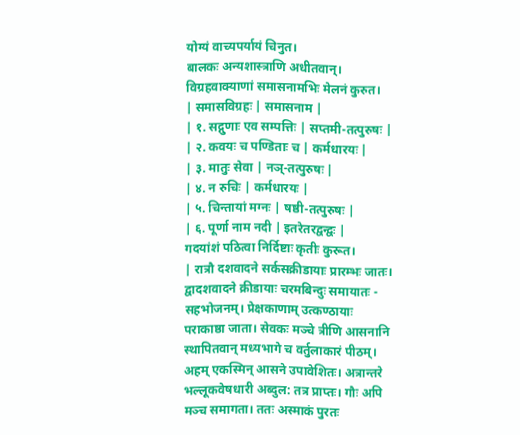योग्यं वाच्यपर्यायं चिनुत।
बालकः अन्यशास्त्राणि अधीतवान्।
विग्रहवाक्याणां समासनामभिः मेलनं कुरुत।
| समासविग्रहः | समासनाम |
| १. सद्गुणाः एव सम्पत्तिः | सप्तमी-तत्पुरुषः |
| २. कवयः च पण्डिताः च | कर्मधारयः |
| ३. मातुः सेवा | नञ्-तत्पुरुषः |
| ४. न रुचिः | कर्मधारयः |
| ५. चिन्तायां मग्नः | षष्ठी-तत्पुरुषः |
| ६. पूर्णा नाम नदी | इतरेतरद्वन्द्वः |
गदयांशं पठित्वा निर्दिष्टाः कृतीः कुरूत।
| रात्रौ दशवादने सर्कसक्रीडायाः प्रारम्भः जातः। द्वादशवादने क्रीडायाः चरमबिन्दुः समायातः - सहभोजनम्। प्रेक्षकाणाम् उत्कण्ठायाः पराकाष्ठा जाता। सेवकः मञ्चे त्रीणि आसनानि स्थापितवान् मध्यभागे च वर्तुलाकारं पीठम्। अहम् एकस्मिन् आसने उपावेशितः। अत्रान्तरे भल्लूकवेषधारी अब्दुल: तत्र प्राप्तः। गौः अपि मञ्च समागता। ततः अस्माकं पुरतः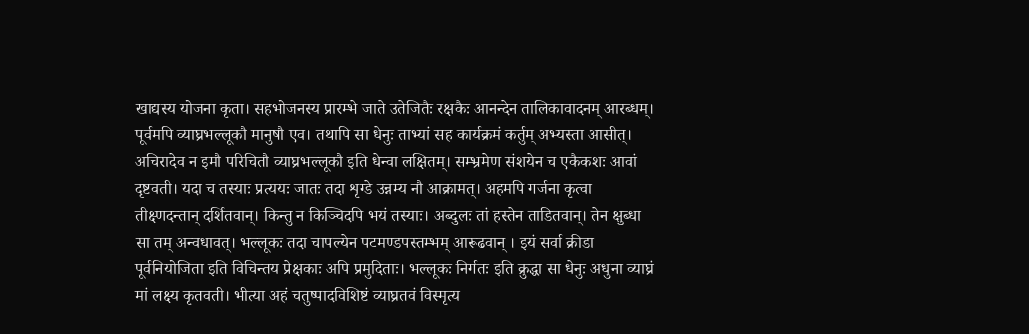खाद्यस्य योजना कृता। सहभोजनस्य प्रारम्भे जाते उतेजितैः रक्षकैः आनन्देन तालिकावादनम् आरब्धम्। पूर्वमपि व्याघ्रभल्लूकौ मानुषौ एव। तथापि सा धेनुः ताभ्यां सह कार्यक्रमं कर्तुम् अभ्यस्ता आसीत्। अचिरादेव न इमौ परिचितौ व्याघ्रभल्लूकौ इति धेन्वा लक्षितम्। सम्भ्रमेण संशयेन च एकैकशः आवां दृष्टवती। यदा च तस्याः प्रत्ययः जातः तदा शृग्डे उन्नम्य नौ आक्रामत्। अहमपि गर्जना कृत्वा तीक्ष्णदन्तान् दर्शितवान्। किन्तु न किञ्चिदपि भयं तस्याः। अब्दुलः तां हस्तेन ताडितवान्। तेन क्षुब्धा सा तम् अन्वधावत्। भल्लूकः तदा चापल्येन पटमण्डपस्तम्भम् आरूढवान् । इयं सर्वा क्रीडा पूर्वनियोजिता इति विचिन्तय प्रेक्षकाः अपि प्रमुदिताः। भल्लूकः निर्गतः इति क्रुद्धा सा धेनुः अधुना व्याघ्रं मां लक्ष्य कृतवती। भीत्या अहं चतुष्पादविशिष्टं व्याघ्रतवं विस्मृत्य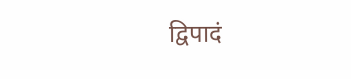द्विपादं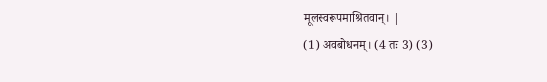मूलस्वरूपमाश्रितवान्। |
(1) अवबोधनम्। (4 तः 3) (3)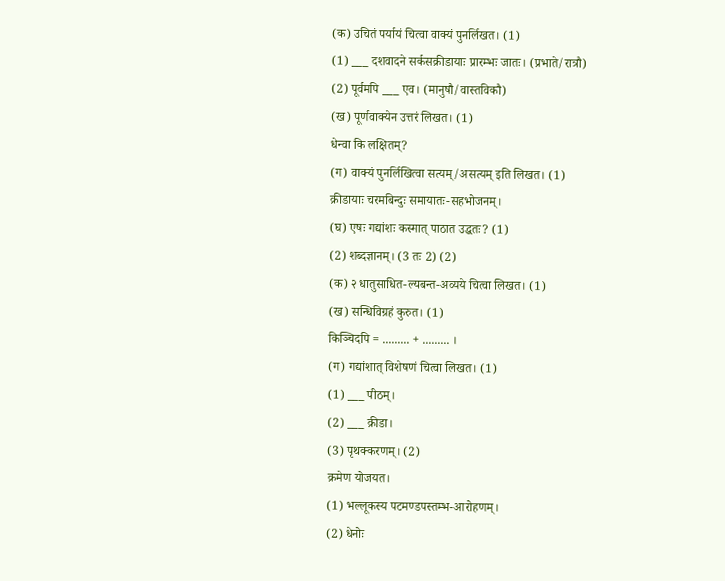(क) उचितं पर्यायं चित्वा वाक्यं पुनर्लिखत। (1)
(1) ___ दशवादने सर्कसक्रीडायाः प्रारम्भः जातः। (प्रभाते/रात्रौ)
(2) पूर्वमपि ___ एव। (मानुषौ/वास्तविकौ)
(ख) पूर्णवाक्येन उत्तरं लिखत। (1)
धेन्वा कि लक्षितम्?
(ग) वाक्यं पुनर्लिखित्वा सत्यम्/असत्यम् इति लिखत। (1)
क्रीडायाः चरमबिन्दुः समायातः-सहभोजनम्।
(घ) एषः गद्यांशः कस्मात् पाठात उद्धतः? (1)
(2) शब्दज्ञानम्। (3 तः 2) (2)
(क) २ धातुसाधित-ल्यबन्त-अव्यये चित्वा लिखत। (1)
(ख) सन्धिविग्रहं कुरुत। (1)
किञ्चिदपि = ......... + ......... ।
(ग) गद्यांशात् विशेषणं चित्वा लिखत। (1)
(1) ___ पीठम्।
(2) ___ क्रीडा।
(3) पृथक्करणम्। (2)
क्रमेण योजयत।
(1) भल्लूकस्य पटमण्डपस्तम्भ-आरोहणम्।
(2) धेनोः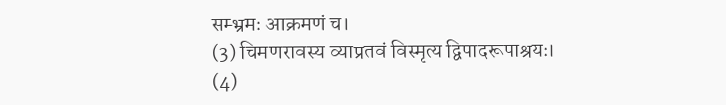सम्भ्रमः आक्रमणं च।
(3) चिमणरावस्य व्याप्रतवं विस्मृत्य द्विपादरूपाश्रयः।
(4)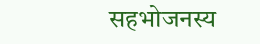सहभोजनस्य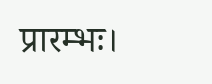प्रारम्भः।